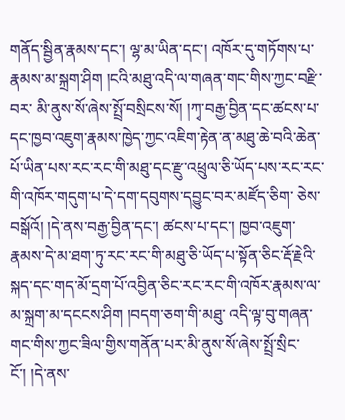གནོད་སྦྱིན་རྣམས་དང་། ལྷ་མ་ཡིན་དང་། འཁོར་དུ་གཏོགས་པ་རྣམས་མ་སྐྲག་ཤིག །ངའི་མཐུ་འདི་ལ་གཞན་གང་གིས་ཀྱང་བརྫི་བར་ མི་ནུས་སོ་ཞེས་སྤྲོ་བསྲིངས་སོ། །ཀྭ་བརྒྱ་བྱིན་དང་ཚངས་པ་དང་ཁྱབ་འཇུག་རྣམས་ཁྱེད་ཀྱང་འཇིག་རྟེན་ན་མཐུ་ཆེ་བའི་ཆེན་པོ་ཡིན་པས་རང་རང་གི་མཐུ་དང་རྫུ་འཕྲུལ་ཅི་ཡོད་པས་རང་རང་གི་འཁོར་གདུག་པ་དེ་དག་དབུགས་དབྱུང་བར་མཛོད་ཅིག་ ཅེས་བསྒོའོ། །དེ་ནས་བརྒྱ་བྱིན་དང་། ཚངས་པ་དང་། ཁྱབ་འཇུག་རྣམས་དེ་མ་ཐག་ཏུ་རང་རང་གི་མཐུ་ཅི་ཡོད་པ་སྟོན་ཅིང་རྡོ་རྗེའི་སྐད་དང་གད་མོ་དྲག་པོ་འབྱིན་ཅིང་རང་རང་གི་འཁོར་རྣམས་ལ་མ་སྐྲག་མ་དངངས་ཤིག །བདག་ཅག་གི་མཐུ་ འདི་ལྟ་བུ་གཞན་གང་གིས་ཀྱང་ཟིལ་གྱིས་གནོན་པར་མི་ནུས་སོ་ཞེས་སྤྲོ་སྲིང་ངོ་། །དེ་ནས་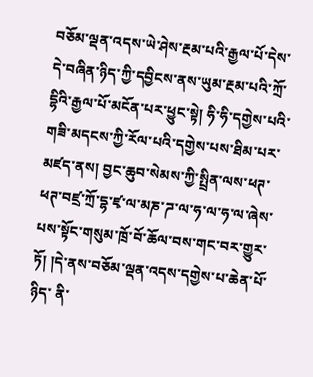བཅོམ་ལྡན་འདས་ཡེ་ཤེས་རྔམ་པའི་རྒྱལ་པོ་དེས་དེ་བཞིན་ཉིད་ཀྱི་དབྱིངས་ནས་ཡུམ་རྔམ་པའི་ཀྲོ་དྷིའི་རྒྱལ་པོ་མངོན་པར་ཕྱུང་སྟེ། ཧི་ཧི་དགྱེས་པའི་ གཟི་མདངས་ཀྱི་རོལ་པའི་དགྱེས་པས་ཐིམ་པར་མཛད་ནས། བྱང་ཆུབ་སེམས་ཀྱི་སྤྲིན་ལས་ཕཊ་ཕཊ་བཛྲ་ཀྲོ་དྷ་ཛྭ་ལ་མཎ་ཌ་ལ་ཧ་ལ་ཧ་ལ་ཞེས་པས་སྟོང་གསུམ་ཁྲོ་བོ་ཆོལ་བས་གང་བར་གྱུར་ཏོ། །དེ་ནས་བཅོམ་ལྡན་འདས་དགྱེས་པ་ཆེན་པོ་ཉིད་ ནི་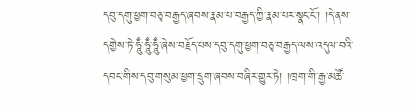དབུ་དགུ་ཕྱག་བཅྭ་བརྒྱད་ཞབས་རྣམ་པ་བརྒྱད་ཀྱི་རྣམ་པར་སྣང་ངོ་། །དེ་ནས་དགྱེས་ཏེ་ཧཱུྃ་ཧཱུྃ་ཧཱུྃ་ཞེས་བརྗོད་པས་དབུ་དགུ་ཕྱག་བཅྭ་བརྒྱད་ལས་འདུལ་བའི་དབང་གིས་དབུ་གསུམ་ཕྱག་དྲུག་ཞབས་བཞིར་གྱུར་ཏེ། །ཁྲག་གི་རྒྱ་མཚོ་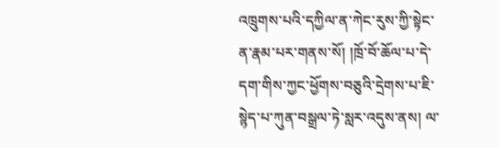འཁྲུགས་པའི་དཀྱིལ་ན་ཀེང་རུས་ཀྱི་སྟེང་ན་རྣམ་པར་གནས་སོ། །ཁྲོ་བོ་ཆོལ་པ་དེ་དག་གིས་ཀྱང་ཕྱོགས་བཅུའི་དྲེགས་པ་ཇི་སྙེད་པ་ཀུན་བསྒྲལ་ཏེ་སླར་འདུས་ནས། ལ་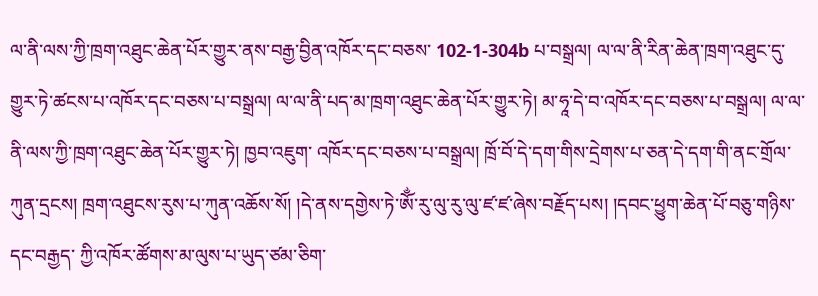ལ་ནི་ལས་ཀྱི་ཁྲག་འཐུང་ཆེན་པོར་གྱུར་ནས་བརྒྱ་བྱིན་འཁོར་དང་བཅས་ 102-1-304b པ་བསྒྲལ། ལ་ལ་ནི་རིན་ཆེན་ཁྲག་འཐུང་དུ་གྱུར་ཏེ་ཚངས་པ་འཁོར་དང་བཅས་པ་བསྒྲལ། ལ་ལ་ནི་པད་མ་ཁྲག་འཐུང་ཆེན་པོར་གྱུར་ཏེ། མ་ཧཱ་དེ་བ་འཁོར་དང་བཅས་པ་བསྒྲལ། ལ་ལ་ནི་ལས་ཀྱི་ཁྲག་འཐུང་ཆེན་པོར་གྱུར་ཏེ། ཁྱབ་འཇུག་ འཁོར་དང་བཅས་པ་བསྒྲལ། ཁྲོ་བོ་དེ་དག་གིས་དྲེགས་པ་ཅན་དེ་དག་གི་ནང་གྲོལ་ཀུན་དྲངས། ཁྲག་འཐུངས་རུས་པ་ཀུན་འཆོས་སོ། །དེ་ནས་དགྱེས་ཏེ་ཨོྂ་རུ་ལུ་རུ་ལུ་ཛ་ཛ་ཞེས་བརྗོད་པས། །དབང་ཕྱུག་ཆེན་པོ་བཅུ་གཉིས་དང་བརྒྱད་ ཀྱི་འཁོར་ཚོགས་མ་ལུས་པ་ཡུད་ཙམ་ཅིག་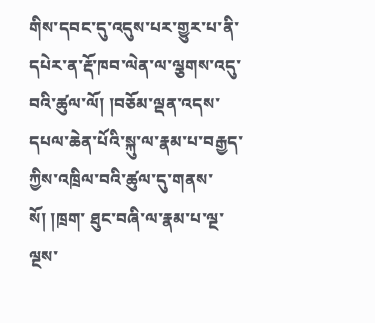གིས་དབང་དུ་འདུས་པར་གྱུར་པ་ནི་དཔེར་ན་རྡོ་ཁབ་ལེན་ལ་ལྕགས་འདུ་བའི་ཚུལ་ལོ། །བཅོམ་ལྡན་འདས་དཔལ་ཆེན་པོའི་སྐུ་ལ་རྣམ་པ་བརྒྱད་ཀྱིས་འཁྲིལ་བའི་ཚུལ་དུ་གནས་སོ། །ཁྲག་ ཐུང་བཞི་ལ་རྣམ་པ་ལྔ་ལྔས་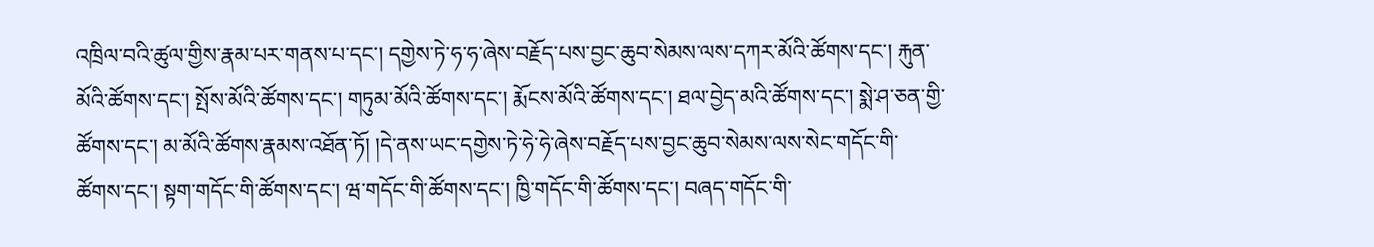འཁྲིལ་བའི་ཚུལ་གྱིས་རྣམ་པར་གནས་པ་དང་། དགྱེས་ཏེ་ཧ་ཧ་ཞེས་བརྗོད་པས་བྱང་ཆུབ་སེམས་ལས་དཀར་མོའི་ཚོགས་དང་། རྐུན་མོའི་ཚོགས་དང་། སྤོས་མོའི་ཚོགས་དང་། གཏུམ་མོའི་ཚོགས་དང་། རྨོངས་མོའི་ཚོགས་དང་། ཐལ་བྱེད་མའི་ཚོགས་དང་། སྨེ་ཤ་ཅན་གྱི་ཚོགས་དང་། མ་མོའི་ཚོགས་རྣམས་འཐོན་ཏོ། །དེ་ནས་ཡང་དགྱེས་ཏེ་ཧེ་ཧེ་ཞེས་བརྗོད་པས་བྱང་ཆུབ་སེམས་ལས་སེང་གདོང་གི་ཚོགས་དང་། སྟག་གདོང་གི་ཚོགས་དང་། ཝ་གདོང་གི་ཚོགས་དང་། ཁྱི་གདོང་གི་ཚོགས་དང་། བཞད་གདོང་གི་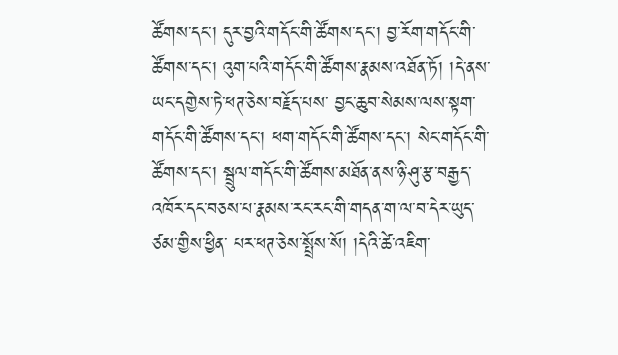ཚོགས་དང་། དུར་བྱའི་གདོང་གི་ཚོགས་དང་། བྱ་རོག་གདོང་གི་ཚོགས་དང་། འུག་པའི་གདོང་གི་ཚོགས་རྣམས་འཐོན་ཏོ། །དེ་ནས་ཡང་དགྱེས་ཏེ་ཕཊ་ཅེས་བརྗོད་པས་ བྱང་ཆུབ་སེམས་ལས་སྟག་གདོང་གི་ཚོགས་དང་། ཕག་གདོང་གི་ཚོགས་དང་། སེང་གདོང་གི་ཚོགས་དང་། སྦྲུལ་གདོང་གི་ཚོགས་མཐོན་ནས་ཉི་ཤུ་རྩ་བརྒྱད་འཁོར་དང་བཅས་པ་རྣམས་རང་རང་གི་གདན་ག་ལ་བ་དེར་ཡུད་ཙམ་གྱིས་ཕྱིན་ པར་ཕཊ་ཅེས་སྤྲོས་སོ། །དེའི་ཚེ་འཇིག་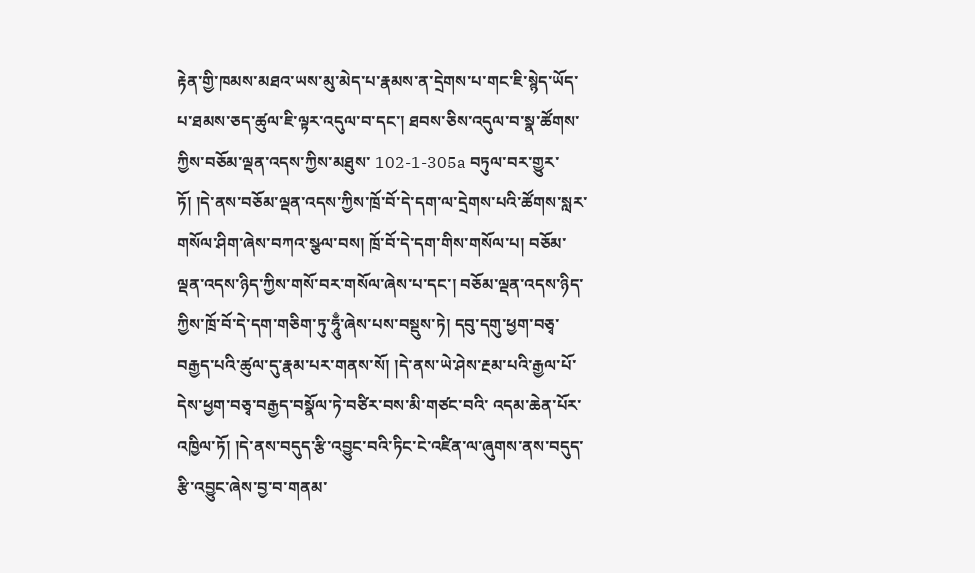རྟེན་གྱི་ཁམས་མཐའ་ཡས་མུ་མེད་པ་རྣམས་ན་དྲེགས་པ་གང་ཇི་སྙེད་ཡོད་པ་ཐམས་ཅད་ཚུལ་ཇི་ལྟར་འདུལ་བ་དང་། ཐབས་ཅིས་འདུལ་བ་སྣ་ཚོགས་ཀྱིས་བཅོམ་ལྡན་འདས་ཀྱིས་མཐུས་ 102-1-305a བཏུལ་བར་གྱུར་ཏོ། །དེ་ནས་བཅོམ་ལྡན་འདས་ཀྱིས་ཁྲོ་བོ་དེ་དག་ལ་དྲེགས་པའི་ཚོགས་སླར་གསོལ་ཤིག་ཞེས་བཀའ་སྩལ་བས། ཁྲོ་བོ་དེ་དག་གིས་གསོལ་པ། བཅོམ་ལྡན་འདས་ཉིད་ཀྱིས་གསོ་བར་གསོལ་ཞེས་པ་དང་། བཅོམ་ལྡན་འདས་ཉིད་ཀྱིས་ཁྲོ་བོ་དེ་དག་གཅིག་ཏུ་ཧཱུྃ་ཞེས་པས་བསྡུས་ཏེ། དབུ་དགུ་ཕྱག་བཅྭ་བརྒྱད་པའི་ཚུལ་དུ་རྣམ་པར་གནས་སོ། །དེ་ནས་ཡེ་ཤེས་རྔམ་པའི་རྒྱལ་པོ་དེས་ཕྱག་བཅྭ་བརྒྱད་བསྣོལ་ཏེ་བཙིར་བས་མི་གཙང་བའི་ འདམ་ཆེན་པོར་འཁྱིལ་ཏོ། །དེ་ནས་བདུད་རྩི་འབྱུང་བའི་ཏིང་ངེ་འཛིན་ལ་ཞུགས་ནས་བདུད་རྩི་འབྱུང་ཞེས་བྱ་བ་གནམ་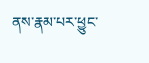ནས་རྣམ་པར་ཕྱུང་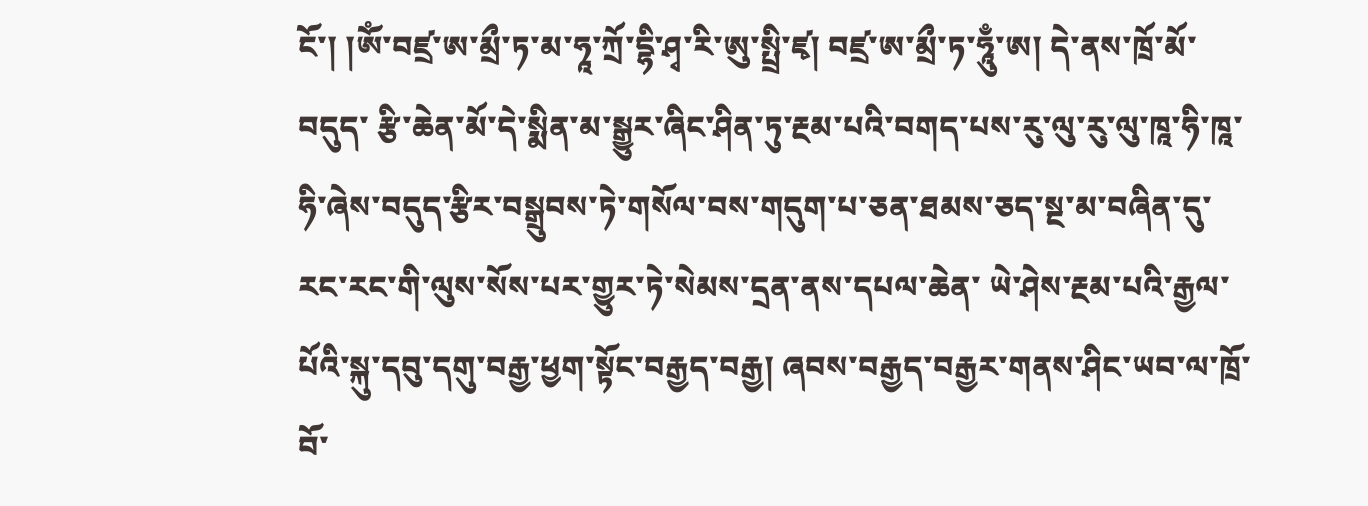ངོ་། །ཨོཾ་བཛྲ་ཨ་མྲྀ་ཏ་མ་ཧཱ་ཀྲོ་དྷི་ཤྭ་རི་ཨུ་སྤྲི་ཛྭ། བཛྲ་ཨ་མྲྀ་ཏ་ཧཱུྃ་ཨ། དེ་ནས་ཁྲོ་མོ་བདུད་ རྩི་ཆེན་མོ་དེ་སྨིན་མ་སྒྱུར་ཞིང་ཤིན་ཏུ་རྔམ་པའི་བགད་པས་རུ་ལུ་རུ་ལུ་ཁཱ་ཧི་ཁཱ་ཧི་ཞེས་བདུད་རྩིར་བསྒྲུབས་ཏེ་གསོལ་བས་གདུག་པ་ཅན་ཐམས་ཅད་སྔ་མ་བཞིན་དུ་རང་རང་གི་ལུས་སོས་པར་གྱུར་ཏེ་སེམས་དྲན་ནས་དཔལ་ཆེན་ ཡེ་ཤེས་རྔམ་པའི་རྒྱལ་པོའི་སྐུ་དབུ་དགུ་བརྒྱ་ཕྱག་སྟོང་བརྒྱད་བརྒྱ། ཞབས་བརྒྱད་བརྒྱར་གནས་ཤིང་ཡབ་ལ་ཁྲོ་བོ་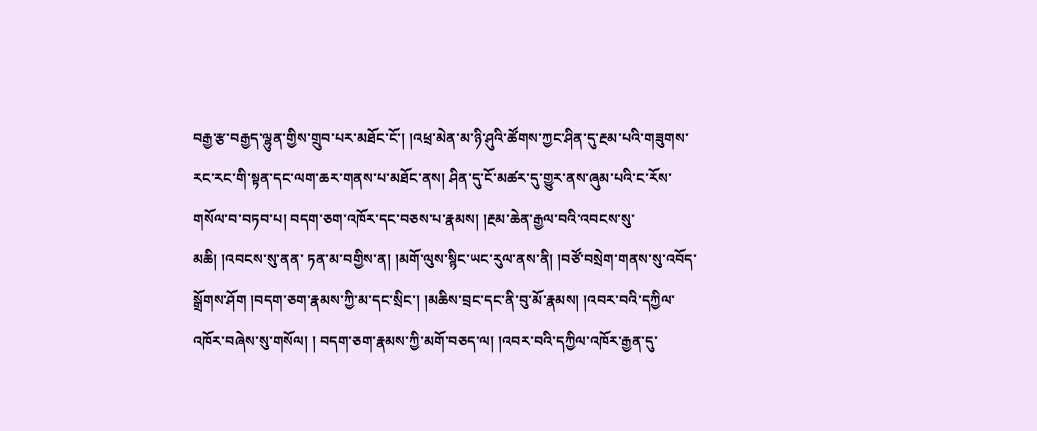བརྒྱ་རྩ་བརྒྱད་ལྷུན་གྱིས་གྲུབ་པར་མཐོང་ངོ་། །འཕྲ་མེན་མ་ཉི་ཤུའི་ཚོགས་ཀྱང་ཤིན་དུ་རྔམ་པའི་གཟུགས་ རང་རང་གི་སྟན་དང་ལག་ཆར་གནས་པ་མཐོང་ནས། ཤིན་དུ་ངོ་མཚར་དུ་གྱུར་ནས་ཞུམ་པའི་ང་རོས་གསོལ་བ་བཏབ་པ། བདག་ཅག་འཁོར་དང་བཅས་པ་རྣམས། །རྔམ་ཆེན་རྒྱལ་བའི་འབངས་སུ་མཆི། །འབངས་སུ་ནན་ ཏན་མ་བགྱིས་ན། །མགོ་ལུས་སྙིང་ཡང་རུལ་ནས་ནི། །བཙོ་བསྲེག་གནས་སུ་འབོད་སྒྲོགས་ཤོག །བདག་ཅག་རྣམས་ཀྱི་མ་དང་སྲིང་། །མཆིས་བྲང་དང་ནི་བུ་མོ་རྣམས། །འབར་བའི་དཀྱིལ་འཁོར་བཞེས་སུ་གསོལ། ། བདག་ཅག་རྣམས་ཀྱི་མགོ་བཅད་ལ། །འབར་བའི་དཀྱིལ་འཁོར་རྒྱན་དུ་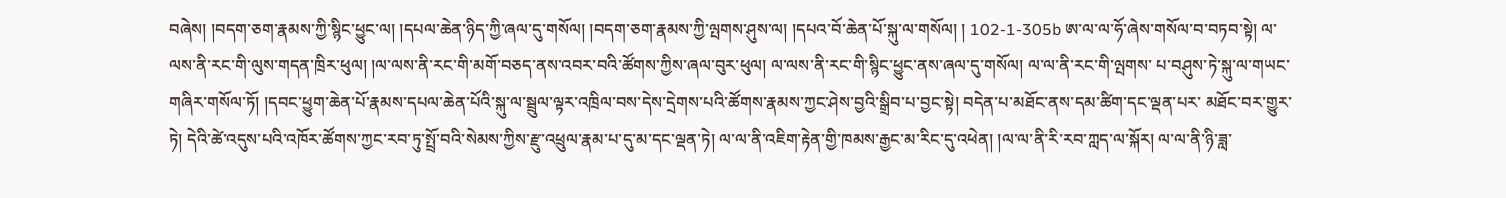བཞེས། །བདག་ཅག་རྣམས་ཀྱི་སྙིང་ཕྱུང་ལ། །དཔལ་ཆེན་ཉིད་ཀྱི་ཞལ་དུ་གསོལ། །བདག་ཅག་རྣམས་ཀྱི་ལྤགས་ཤུས་ལ། །དཔའ་བོ་ཆེན་པོ་སྐུ་ལ་གསོལ། ། 102-1-305b ཨ་ལ་ལ་ཧོ་ཞེས་གསོལ་བ་བཏབ་སྟེ། ལ་ལས་ནི་རང་གི་ལུས་གདན་ཁྲིར་ཕུལ། །ལ་ལས་ནི་རང་གི་མགོ་བཅད་ནས་འབར་བའི་ཚོགས་ཀྱིས་ཞལ་བུར་ཕུལ། ལ་ལས་ནི་རང་གི་སྙིང་ཕྱུང་ནས་ཞལ་དུ་གསོལ། ལ་ལ་ནི་རང་གི་ལྤགས་ པ་བཤུས་ཏེ་སྐུ་ལ་གཡང་གཞིར་གསོལ་ཏོ། །དབང་ཕྱུག་ཆེན་པོ་རྣམས་དཔལ་ཆེན་པོའི་སྐུ་ལ་སྦྲུལ་ལྟར་འཁྲིལ་བས་དེས་དྲེགས་པའི་ཚོགས་རྣམས་ཀྱང་ཤེས་བྱའི་སྒྲིབ་པ་བྱང་སྟེ། བདེན་པ་མཐོང་ནས་དམ་ཚིག་དང་ལྡན་པར་ མཐོང་བར་གྱུར་ཏེ། དེའི་ཚེ་འདུས་པའི་འཁོར་ཚོགས་ཀྱང་རབ་ཏུ་སྤྲོ་བའི་སེམས་ཀྱིས་རྫུ་འཕྲུལ་རྣམ་པ་དུ་མ་དང་ལྡན་ཏེ། ལ་ལ་ནི་འཇིག་རྟེན་གྱི་ཁམས་རྒྱང་མ་རིང་དུ་འཕེན། །ལ་ལ་ནི་རི་རབ་ཀླད་ལ་སྐོར། ལ་ལ་ནི་ཉི་ཟླ་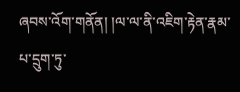ཞབས་འོག་གནོན། །ལ་ལ་ནི་འཇིག་རྟེན་རྣམ་པ་དྲུག་ཏུ་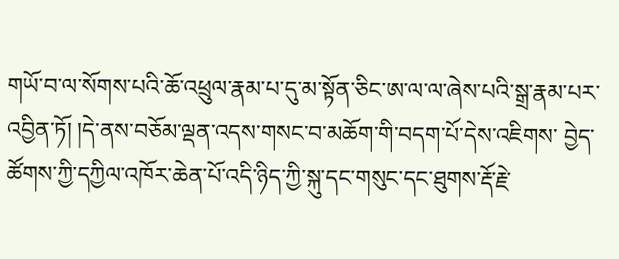གཡོ་བ་ལ་སོགས་པའི་ཆོ་འཕྲུལ་རྣམ་པ་དུ་མ་སྟོན་ཅིང་ཨ་ལ་ལ་ཞེས་པའི་སྒྲ་རྣམ་པར་འབྱིན་ཏོ། །དེ་ནས་བཅོམ་ལྡན་འདས་གསང་བ་མཆོག་གི་བདག་པོ་དེས་འཇིགས་ བྱེད་ཚོགས་ཀྱི་དཀྱིལ་འཁོར་ཆེན་པོ་འདི་ཉིད་ཀྱི་སྐུ་དང་གསུང་དང་ཐུགས་རྡོ་རྗེ་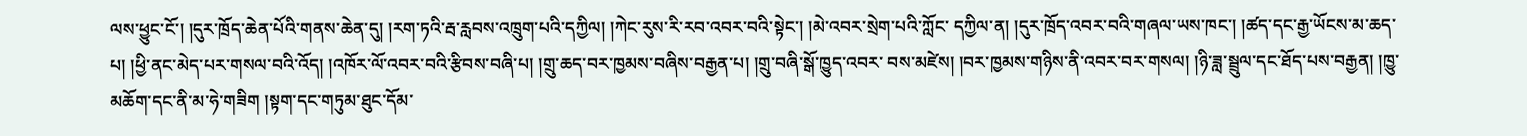ལས་ཕྱུང་ངོ་། །དུར་ཁྲོད་ཆེན་པོའི་གནས་ཆེན་དུ། །རག་ཏའི་རྦ་རླབས་འཁྲུག་པའི་དཀྱིལ། །ཀེང་རུས་རི་རབ་འབར་བའི་སྟེང་། །མེ་འབར་སྲེག་པའི་ཀློང་ དཀྱིལ་ན། །དུར་ཁྲོད་འབར་བའི་གཞལ་ཡས་ཁང་། །ཚད་དང་རྒྱ་ཡོངས་མ་ཆད་པ། །ཕྱི་ནང་མེད་པར་གསལ་བའི་འོད། །འཁོར་ལོ་འབར་བའི་རྩིབས་བཞི་པ། །གྲུ་ཆད་བར་ཁྱམས་བཞིས་བརྒྱན་པ། །གྲུ་བཞི་སྒོ་ཁྱུད་འབར་ བས་མཛེས། །བར་ཁྱམས་གཉིས་ནི་འབར་བར་གསལ། །ཉི་ཟླ་སྦྲུལ་དང་ཐོད་པས་བརྒྱན། །ཁྱུ་མཆོག་དང་ནི་མ་ཧེ་གཟིག །སྟག་དང་གཏུམ་ཐུང་དོམ་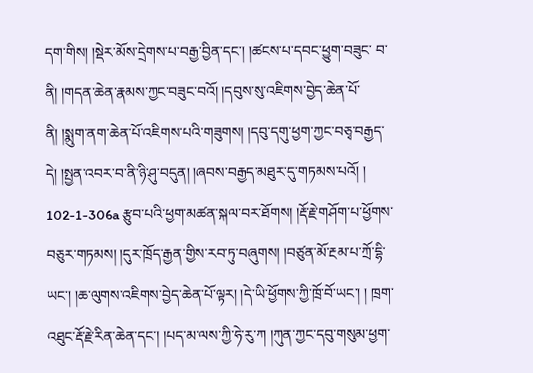དག་གིས། །སྡེར་མོས་དྲེགས་པ་བརྒྱ་བྱིན་དང་། །ཚངས་པ་དབང་ཕྱུག་བཟུང་ བ་ནི། །གདན་ཆེན་རྣམས་ཀྱང་བཟུང་བའོ། །དབུས་སུ་འཇིགས་བྱེད་ཆེན་པོ་ནི། །སྨུག་ནག་ཆེན་པོ་འཇིགས་པའི་གཟུགས། །དབུ་དགུ་ཕྱག་ཀྱང་བཅྭ་བརྒྱད་དེ། །སྤྱན་འབར་བ་ནི་ཉི་ཤུ་བདུན། །ཞབས་བརྒྱད་མཐུར་དུ་གཏམས་པའོ། ། 102-1-306a རྩུབ་པའི་ཕྱག་མཚན་སྐལ་བར་ཐོགས། །རྡོ་རྗེ་གཤོག་པ་ཕྱོགས་བཅུར་གཏམས། །དུར་ཁྲོད་རྒྱན་གྱིས་རབ་ཏུ་བཞུགས། །བཙུན་མོ་རྔམ་པ་ཀྲོ་དྷི་ཡང་། །ཆ་ལུགས་འཇིགས་བྱེད་ཆེན་པོ་ལྟར། །དེ་ཡི་ཕྱོགས་ཀྱི་ཁྲོ་བོ་ཡང་། ། ཁྲག་འཐུང་རྡོ་རྗེ་རིན་ཆེན་དང་། །པད་མ་ལས་ཀྱི་ཧེ་རུ་ཀ །ཀུན་ཀྱང་དབུ་གསུམ་ཕྱག་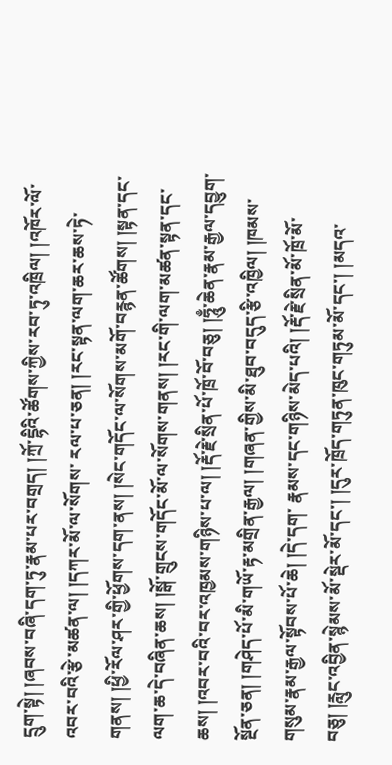དྲུག་སྟེ། །ཞབས་བཞི་དག་ཏུ་རྣམ་པར་བགྲད། །ཀྲོ་དྷིའི་ཚོགས་ཀྱིས་རབ་ཏུ་འཁྲིལ། །འཁོར་ལོ་འབར་བའི་རྩེ་མཚན་ལ། །དཀར་མོ་ལ་སོགས་ རལ་པ་ཅན། །རང་སྟན་ལག་ཆར་ཆས་ཏེ་གནས། །ཕྱི་རོལ་ཤར་གྱི་ཕྱོགས་དག་ནས། །སེང་གདོང་ལ་སོགས་མགོ་བརྙན་ཚོགས། །སྟན་དང་ལག་ཆ་དེ་བཞིན་ཆས། །སྒོ་གྲུངས་གདོང་མོ་ལ་སོགས་གནས། །རང་གི་ལག་མཚན་སྟན་དང་ ཆས། །འབར་བའི་བར་འཁྱམས་གཉིས་པ་ལ། །རྡོ་རྗེ་སྲིན་པོ་ཁྲོ་བོ་བཅུ། །ཧཱུྃ་ཆེན་རྣམ་རྒྱལ་དབྱུག་སྔོན་ཅན། །གཤེད་པོ་མི་གཡོ་རྟ་མགྲིན་རྒྱལ། །གཞན་གྱིས་མི་ཐུབ་བདུད་རྩི་འཁྱིལ། །ཁམས་གསུམ་རྣམ་རྒྱལ་སྟོབས་པོ་ཆེ། །དེ་དག་ རྣམས་དང་གཉིས་མེད་པའི། །རྡོ་རྗེ་སྲིན་མོ་ཁྲོ་མོ་བཅུ། །རླུང་འབྱིན་སྙེམས་མོ་སྡེར་མོ་དང་། །དུར་ཁྲོད་གཏུན་ཁུང་གཏུམ་མོ་དང་། །མདའ་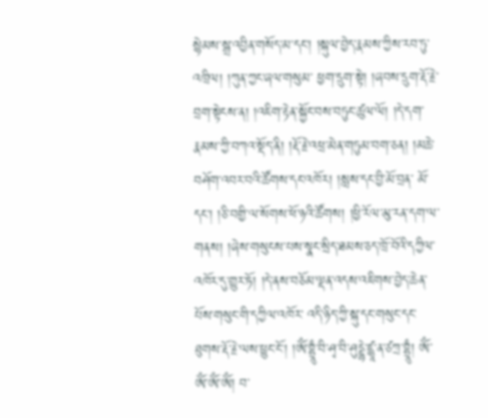སྙེམས་སྒྲ་འབྱིན་གསོད་མ་དང་། །སྐུལ་བྱེད་རྣམས་ཀྱིས་རབ་ཏུ་འཁྲིལ། །ཀུན་ཀྱང་ཞལ་གསུམ་ ཕྱག་དྲུག་སྟེ། །ཞབས་དྲུག་རྡོ་རྗེ་བྲག་སྟེངས་ན། །འཇིག་རྟེན་སྐྱོང་བས་བཏུང་ཚུལ་ལོ། །དེ་དག་རྣམས་ཀྱི་བཀའ་སྡོད་ནི། །རྡོ་རྗེ་འཕྲ་མེན་གཏུམ་བག་ཅན། །མཆེ་བཤོག་འབར་བའི་ཚོགས་དང་འཁོར། །སླས་དང་བྱི་མོ་བྲན་ མོ་དང་། །ཅི་བགྱི་ལ་སོགས་ཕོ་ཉའི་ཚོགས། །ཕྱི་རོལ་མུ་རན་དག་ལ་གནས། །ཞེས་གསུངས་པས་སྣང་སྲིད་ཐམས་ཅད་ཁྲོ་བོའི་དཀྱིལ་འཁོར་དུ་གྱུར་ཏོ། །དེ་ནས་བཅོམ་ལྡན་འདས་འཇིགས་བྱེད་ཆེན་པོས་གསུང་གི་དཀྱིལ་འཁོར་ འདི་ཉིད་ཀྱི་སྐུ་དང་གསུང་དང་ཐུགས་རྡོ་རྗེ་ལས་ཕྱུང་ངོ་། །ༀ་བྷྲཱུྃ་བི་ཤྭ་བི་ཤུདྡྷེ་ཛྙཱ་ན་ཙཀྲ་བྷྲཱུྃ། ༀ་ༀ་ༀ་ༀ། བ་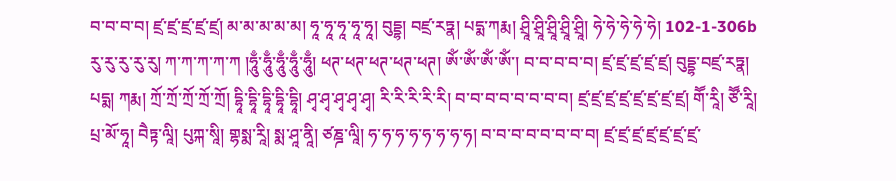བ་བ་བ་བ། ཛྲ་ཛྲ་ཛྲ་ཛྲ་ཛྲ། མ་མ་མ་མ་མ། ཧཱ་ཧཱ་ཧཱ་ཧཱ་ཧཱ། བུདྡྷ། བཛྲ་རཏྣ། པདྨ་ཀརྨ། ཤྲཱི་ཤྲཱི་ཤྲཱི་ཤྲཱི་ཤྲཱི། ཧེ་ཧེ་ཧེ་ཧེ་ཧེ། 102-1-306b རུ་རུ་རུ་རུ་རུ། ཀ་ཀ་ཀ་ཀ་ཀ །ཧཱུྃ་ཧཱུྃ་ཧཱུྃ་ཧཱུྃ་ཧཱུྃ། ཕཊ་ཕཊ་ཕཊ་ཕཊ་ཕཊ། ༀ་ༀ་ༀ་ༀ་། བ་བ་བ་བ་བ། ཛྲ་ཛྲ་ཛྲ་ཛྲ་ཛྲ། བུདྡྷ་བཛྲ་རཏྣ། པདྨ། ཀརྨ། ཀྲོ་ཀྲོ་ཀྲོ་ཀྲོ་ཀྲོ། དྷཱི་དྷཱི་དྷཱི་དྷཱི་དྷཱི། ཤྭ་ཤྭ་ཤྭ་ཤྭ་ཤྭ། རི་རི་རི་རི་རི། བ་བ་བ་བ་བ་བ་བ་བ། ཛྲ་ཛྲ་ཛྲ་ཛྲ་ཛྲ་ཛྲ་ཛྲ་ཛྲ། གཽ་རཱི། ཙཽ་རཱི། པྲ་མོ་ཧཱ། བཻཏྟ་ལཱི། པུཀྐ་སཱི། གྷསྨ་རཱི། སྨ་ཤཱ་ནཱི། ཙཎྜ་ལཱི། ཧ་ཧ་ཧ་ཧ་ཧ་ཧ་ཧ་ཧ། བ་བ་བ་བ་བ་བ་བ་བ། ཛྲ་ཛྲ་ཛྲ་ཛྲ་ཛྲ་ཛྲ་ཛྲ་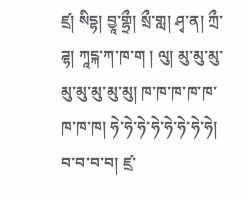ཛྲ། སིདྷ། བྱཱ་གྷྲྀ། སྲྀ་གླ། ཤྭ་ན། ཀྲྀ་ཌྷ། ཀཱངྐ་ཀ་ཁ་ག ། ལུ། མུ་མུ་མུ་མུ་མུ་མུ་མུ་མུ། ཁ་ཁ་ཁ་ཁ་ཁ་ཁ་ཁ་ཁ། ཧེ་ཧེ་ཧེ་ཧེ་ཧེ་ཧེ་ཧེ་ཧེ། བ་བ་བ་བ། ཛྲ་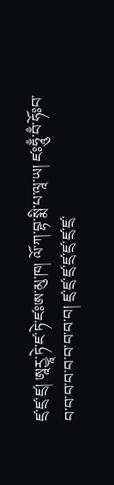ཛྲ་ཛྲ་ཛྲ། ཨཱརྱཱ་ཏེ་ཛ་ཏེ་ཛཿཨ་མུ་ཁ། ལོ་ཀ་བྷ་སྨི་པ་ལཱ་ཡ། ཛཿཧཱུྃ་བྃ་ཧོཿབ་བ་བ་བ་བ་བ་བ་བ་བ་བ། ཛྲ་ཛྲ་ཛྲ་ཛྲ་ཛྲ་ཛྲ་ཛྲ་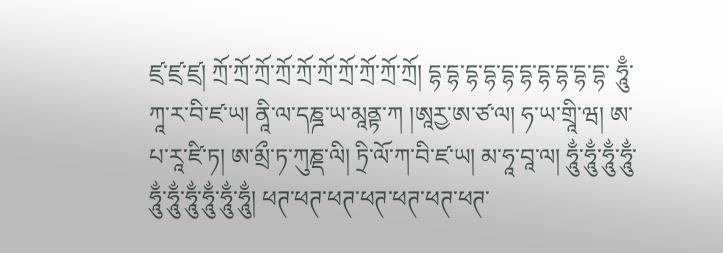ཛྲ་ཛྲ་ཛྲ། ཀྲོ་ཀྲོ་ཀྲོ་ཀྲོ་ཀྲོ་ཀྲོ་ཀྲོ་ཀྲོ་ཀྲོ་ཀྲོ། དྷ་དྷ་དྷ་དྷ་དྷ་དྷ་དྷ་དྷ་དྷ་དྷ་ ཧཱུྃ་ཀཱ་ར་བི་ཛ་ཡ། ནཱི་ལ་དཎྜ་ཡ་མཱནྟ་ཀ །ཨཱརྱ་ཨ་ཙ་ལ། ཧ་ཡ་གྲཱི་ཝ། ཨ་པ་རཱ་ཛི་ཏ། ཨ་མྲྀ་ཏ་ཀུཎྡ་ལི། ཏྲི་ལོ་ཀ་བི་ཛ་ཡ། མ་ཧཱ་བཱ་ལ། ཧཱུྂ་ཧཱུྂ་ཧཱུྂ་ཧཱུྂ་ཧཱུྂ་ཧཱུྂ་ཧཱུྂ་ཧཱུྂ་ཧཱུྂ་ཧཱུྂ། ཕཊ་ཕཊ་ཕཊ་ཕཊ་ཕཊ་ཕཊ་ཕཊ་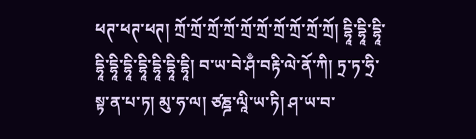ཕཊ་ཕཊ་ཕཊ། ཀྲོ་ཀྲོ་ཀྲོ་ཀྲོ་ཀྲོ་ཀྲོ་ཀྲོ་ཀྲོ་ཀྲོ་ཀྲོ། དྷཱི་དྷཱི་དྷཱི་དྷཱི་དྷཱི་དྷཱི་དྷཱི་དྷཱི་དྷཱི་དྷཱི། བ་ཡ་བེ་ཤྃ་བརྟི་ལེ་ནོ་ཀི། ཏྲ་ཏ་ཧྲི་སྟ་ན་པ་ཏ། མུ་ཧ་ལ། ཙཎྜ་ལཱི་ཡ་ཏི། ཤ་ཡ་བ་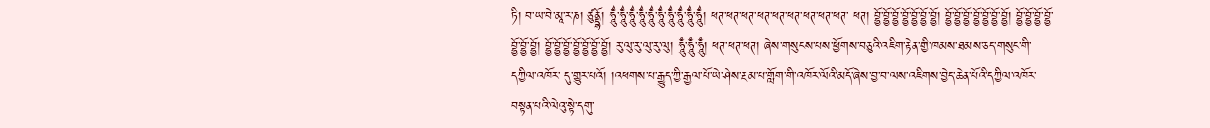ཏི། བ་ཡ་བེ་མཱ་ར་ཎ། ཙུནྡྷོ། ཧཱུྂ་ཧཱུྂ་ཧཱུྂ་ཧཱུྂ་ཧཱུྂ་ཧཱུྂ་ཧཱུྂ་ཧཱུྂ་ཧཱུྂ་ཧཱུྂ། ཕཊ་ཕཊ་ཕཊ་ཕཊ་ཕཊ་ཕཊ་ཕཊ་ཕཊ་ཕཊ་ ཕཊ། བྷྱོ་བྷྱོ་བྷྱོ་བྷྱོ་བྷྱོ་བྷྱོ་བྷྱོ། བྷྱོ་བྷྱོ་བྷྱོ་བྷྱོ་བྷྱོ་བྷྱོ་བྷྱོ། བྷྱོ་བྷྱོ་བྷྱོ་བྷྱོ་བྷྱོ་བྷྱོ་བྷྱོ། བྷྱོ་བྷྱོ་བྷྱོ་བྷྱོ་བྷྱོ་བྷྱོ་བྷྱོ། རུ་ལུ་རུ་ལུ་རུ་ལུ། ཧཱུྃ་ཧཱུྃ་ཧཱུྃ། ཕཊ་ཕཊ་ཕཊ། ཞེས་གསུངས་པས་ཕྱོགས་བཅུའི་འཇིག་རྟེན་གྱི་ཁམས་ཐམས་ཅད་གསུང་གི་དཀྱིལ་འཁོར་ དུ་གྱུར་པའོ། །འཕགས་པ་རྒྱུད་ཀྱི་རྒྱལ་པོ་ཡེ་ཤེས་རྔམ་པ་གློག་གི་འཁོར་ལོའི་མདོ་ཞེས་བྱ་བ་ལས་འཇིགས་བྱེད་ཆེན་པོའི་དཀྱིལ་འཁོར་བསྟན་པའི་ལེའུ་སྟེ་དགུ་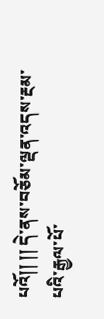པའོ།། །། དེ་ནས་བཅོམ་ལྡན་འདས་རྔམ་པའི་རྒྱལ་པོ་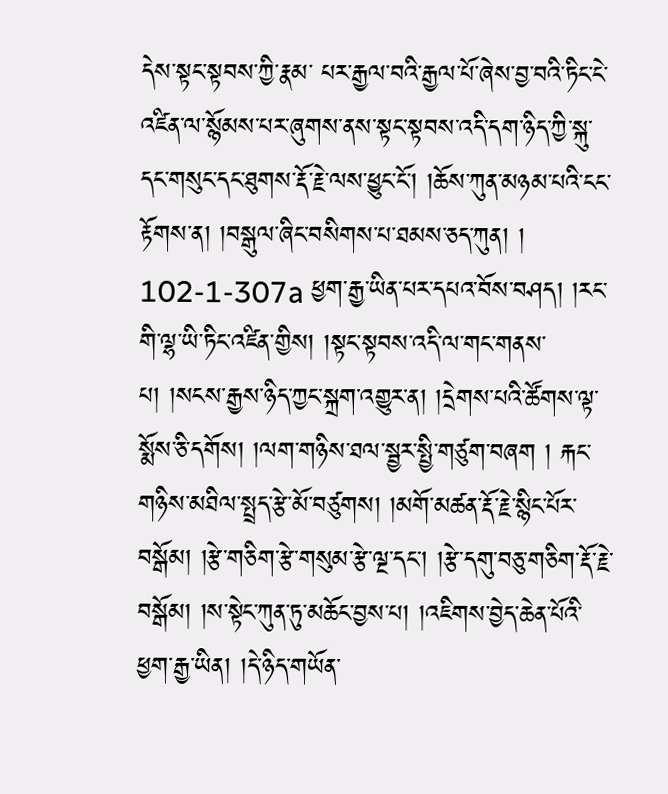དེས་སྟང་སྟབས་ཀྱི་རྣམ་ པར་རྒྱལ་བའི་རྒྱལ་པོ་ཞེས་བྱ་བའི་ཏིང་ངེ་འཛིན་ལ་སྙོམས་པར་ཞུགས་ནས་སྟང་སྟབས་འདི་དག་ཉིད་ཀྱི་སྐུ་དང་གསུང་དང་ཐུགས་རྡོ་རྗེ་ལས་ཕྱུང་ངོ་། །ཆོས་ཀུན་མཉམ་པའི་ངང་རྟོགས་ན། །བསྒུལ་ཞིང་བསིགས་པ་ཐམས་ཅད་ཀུན། ། 102-1-307a ཕྱག་རྒྱ་ཡིན་པར་དཔའ་བོས་བཤད། །རང་གི་ལྷ་ཡི་ཏིང་འཛིན་གྱིས། །སྟང་སྟབས་འདི་ལ་གང་གནས་པ། །སངས་རྒྱས་ཉིད་ཀྱང་སྐྲག་འགྱུར་ན། །དྲེགས་པའི་ཚོགས་ལྟ་སྨོས་ཅི་དགོས། །ལག་གཉིས་ཐལ་སྦྱར་སྤྱི་གཙུག་བཞག ། རྐང་གཉིས་མཐིལ་སྤྲད་རྩེ་མོ་བཙུགས། །མགོ་མཚན་རྡོ་རྗེ་སྙིང་པོར་བསྒོམ། །རྩེ་གཅིག་རྩེ་གསུམ་རྩེ་ལྔ་དང་། །རྩེ་དགུ་བཅུ་གཅིག་རྡོ་རྗེ་བསྒོམ། །ས་སྟེང་ཀུན་ཏུ་མཆོང་བྱས་པ། །འཇིགས་བྱེད་ཆེན་པོའི་ཕྱག་རྒྱ་ཡིན། །དེ་ཉིད་གཡོན་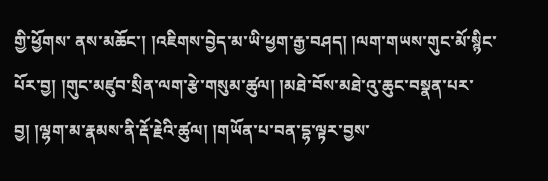གྱི་ཕྱོགས་ ནས་མཆོང་། །འཇིགས་བྱེད་མ་ཡི་ཕྱག་རྒྱ་བཤད། །ལག་གཡས་གུང་མོ་སྙིང་པོར་བྱ། །གུང་མཛུབ་སྲིན་ལག་རྩེ་གསུམ་ཚུལ། །མཐེ་བོས་མཐེ་འུ་ཆུང་བསྣན་པར་བྱ། །ལྷག་མ་རྣམས་ནི་རྡོ་རྗེའི་ཚུལ། །གཡོན་པ་བན་དྷ་ལྟར་བྱས་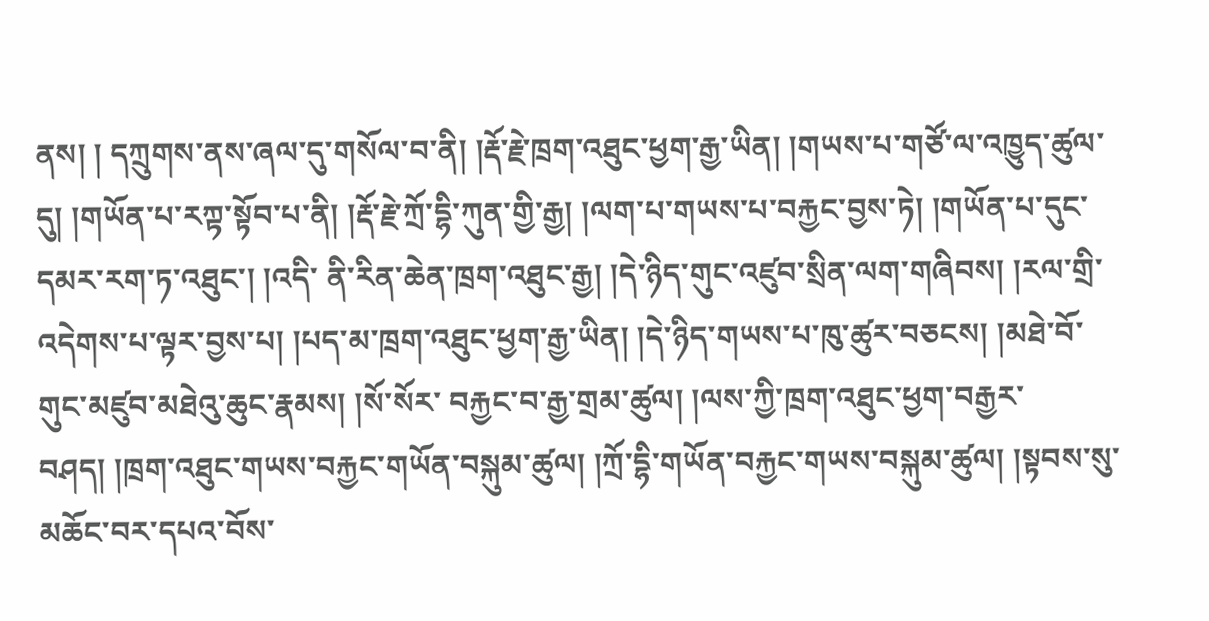ནས། ། དཀྲུགས་ནས་ཞལ་དུ་གསོལ་བ་ནི། །རྡོ་རྗེ་ཁྲག་འཐུང་ཕྱག་རྒྱ་ཡིན། །གཡས་པ་གཙོ་ལ་འཁྱུད་ཚུལ་དུ། །གཡོན་པ་རཀྟ་སྟོབ་པ་ནི། །རྡོ་རྗེ་ཀྲོ་དྷི་ཀུན་གྱི་རྒྱ། །ལག་པ་གཡས་པ་བརྐྱང་བྱས་ཏེ། །གཡོན་པ་དུང་དམར་རག་ཏ་འཐུང་། །འདི་ ནི་རིན་ཆེན་ཁྲག་འཐུང་རྒྱ། །དེ་ཉིད་གུང་འཛུབ་སྲིན་ལག་གཞིབས། །རལ་གྲི་འདེགས་པ་ལྟར་བྱས་པ། །པད་མ་ཁྲག་འཐུང་ཕྱག་རྒྱ་ཡིན། །དེ་ཉིད་གཡས་པ་ཁུ་ཚུར་བཅངས། །མཐེ་བོ་གུང་མཛུབ་མཐེའུ་ཆུང་རྣམས། །སོ་སོར་ བརྐྱང་བ་རྒྱ་གྲམ་ཚུལ། །ལས་ཀྱི་ཁྲག་འཐུང་ཕྱག་བརྒྱར་བཤད། །ཁྲག་འཐུང་གཡས་བརྐྱང་གཡོན་བསྐུམ་ཚུལ། །ཀྲོ་དྷི་གཡོན་བརྐྱང་གཡས་བསྐུམ་ཚུལ། །སྟབས་སུ་མཆོང་བར་དཔའ་བོས་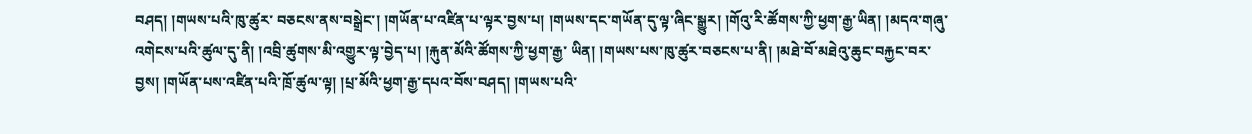བཤད། །གཡས་པའི་ཁུ་ཚུར་ བཅངས་ནས་བསྒྲེང་། །གཡོན་པ་འཛིན་པ་ལྟར་བྱས་པ། །གཡས་དང་གཡོན་དུ་ལྟ་ཞིང་སྒྱུར། །གོའུ་རི་ཚོགས་ཀྱི་ཕྱག་རྒྱ་ཡིན། །མདའ་གཞུ་འགེངས་པའི་ཚུལ་དུ་ནི། །འབྲི་ཚུགས་མི་འགྱུར་ལྟ་བྱེད་པ། །རྐུན་མོའི་ཚོགས་ཀྱི་ཕྱག་རྒྱ་ ཡིན། །གཡས་པས་ཁུ་ཚུར་བཅངས་པ་ནི། །མཐེ་བོ་མཐེའུ་ཆུང་བརྐྱང་བར་བྱས། །གཡོན་པས་འཛིན་པའི་ཁྲོ་ཚུལ་ལྟ། །པྲ་མོའི་ཕྱག་རྒྱ་དཔའ་བོས་བཤད། །གཡས་པའི་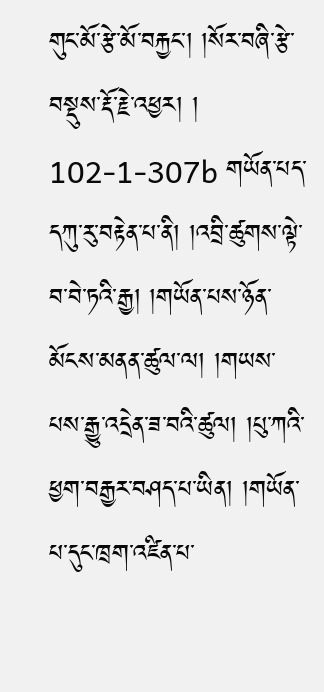གུང་མོ་རྩེ་མོ་བརྐྱང་། །སོར་བཞི་རྩེ་བསྡུས་རྡོ་རྗེ་འཕྱར། ། 102-1-307b གཡོན་པད་དཀུ་རུ་བརྟེན་པ་ནི། །འབྲི་ཚུགས་ལྟེ་བ་བེ་ཏའི་རྒྱ། །གཡོན་པས་ཉོན་མོངས་མནན་ཚུལ་ལ། །གཡས་པས་རྒྱུ་འདྲེན་ཟ་བའི་ཚུལ། །པུ་ཀའི་ཕྱག་བརྒྱར་བཤད་པ་ཡིན། །གཡོན་པ་དུང་ཁྲག་འཛིན་པ་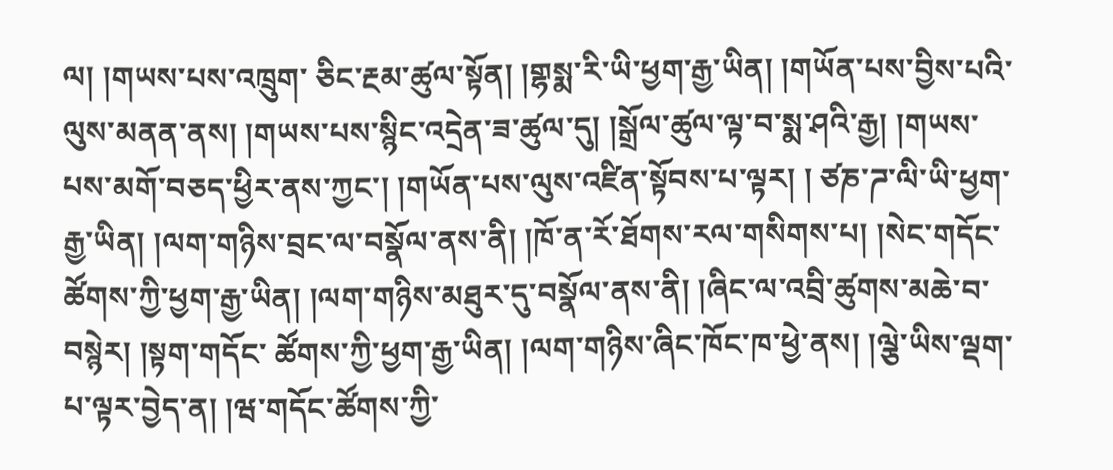ལ། །གཡས་པས་འཁྲུག་ ཅིང་རྔམ་ཚུལ་སྟོན། །གྷསྨ་རི་ཡི་ཕྱག་རྒྱ་ཡིན། །གཡོན་པས་བྱིས་པའི་ལུས་མནན་ནས། །གཡས་པས་སྙིང་འདྲེན་ཟ་ཚུལ་དུ། །སྒྲོལ་ཚུལ་ལྟ་བ་སྨ་ཤའི་རྒྱ། །གཡས་པས་མགོ་བཅད་ཕྱིར་ནས་ཀྱང་། །གཡོན་པས་ལུས་འཛིན་སྟོབས་པ་ལྟར། ། ཙཎ་ཌ་ལི་ཡི་ཕྱག་རྒྱ་ཡིན། །ལག་གཉིས་བྲང་ལ་བསྣོལ་ནས་ནི། །ཁོ་ན་རོ་ཐོགས་རལ་གསིགས་པ། །སེང་གདོང་ཚོགས་ཀྱི་ཕྱག་རྒྱ་ཡིན། །ལག་གཉིས་མཐུར་དུ་བསྣོལ་ནས་ནི། །ཞིང་ལ་འབྲི་ཚུགས་མཆེ་བ་བསྙེར། །སྟག་གདོང་ ཚོགས་ཀྱི་ཕྱག་རྒྱ་ཡིན། །ལག་གཉིས་ཞིང་ཁོང་ཁ་ཕྱེ་ནས། །ལྕེ་ཡིས་ལྡག་པ་ལྟར་བྱེད་ན། །ཝ་གདོང་ཚོགས་ཀྱི་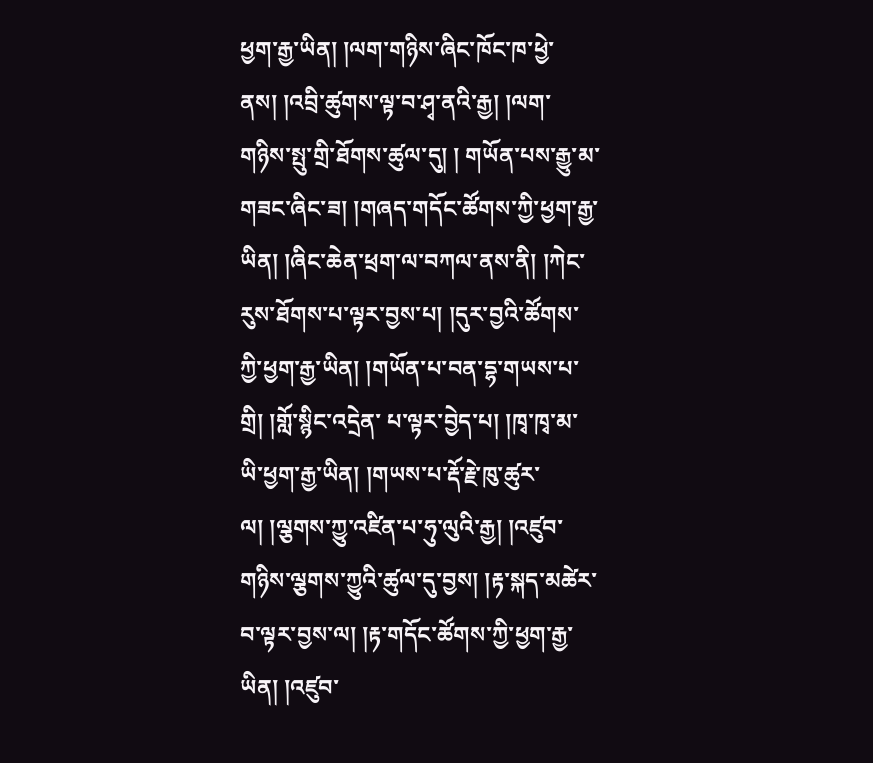ཕྱག་རྒྱ་ཡིན། །ལག་གཉིས་ཞིང་ཁོང་ཁ་ཕྱེ་ནས། །འབྲི་ཚུགས་ལྟ་བ་ཤྭ་ནའི་རྒྱ། །ལག་གཉིས་སྤུ་གྲི་ཐོགས་ཚུལ་དུ། ། གཡོན་པས་རྒྱུ་མ་གཟང་ཞིང་ཟ། །གཞད་གདོང་ཚོགས་ཀྱི་ཕྱག་རྒྱ་ཡིན། །ཞིང་ཆེན་ཕྲག་ལ་བཀལ་ནས་ནི། །ཀེང་རུས་ཐོགས་པ་ལྟར་བྱས་པ། །དུར་བྱའི་ཚོགས་ཀྱི་ཕྱག་རྒྱ་ཡིན། །གཡོན་པ་བན་དྷ་གཡས་པ་གྲི། །གློ་སྙིང་འདྲེན་ པ་ལྟར་བྱེད་པ། །ཁྭ་ཁྭ་མ་ཡི་ཕྱག་རྒྱ་ཡིན། །གཡས་པ་རྡོ་རྗེ་ཁུ་ཚུར་ལ། །ལྕགས་ཀྱུ་འཛིན་པ་ཧུ་ལུའི་རྒྱ། །འཛུབ་གཉིས་ལྕགས་ཀྱུའི་ཚུལ་དུ་བྱས། །རྟ་སྐད་མཚེར་བ་ལྟར་བྱས་ལ། །རྟ་གདོང་ཚོགས་ཀྱི་ཕྱག་རྒྱ་ཡིན། །འཛུབ་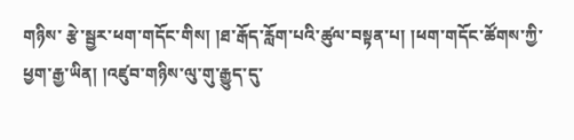གཉིས་ རྩེ་སྦྱར་ཕག་གདོང་གིས། །ཐ་རྒོད་རློག་པའི་ཚུལ་བསྟན་པ། །ཕག་གདོང་ཚོགས་ཀྱི་ཕྱག་རྒྱ་ཡིན། །འཛུབ་གཉིས་ལུ་གུ་རྒྱུད་དུ་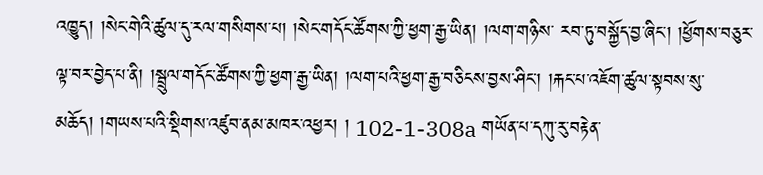འཁྱུད། །སེང་གེའི་ཚུལ་དུ་རལ་གསིགས་པ། །སེང་གདོང་ཚོགས་ཀྱི་ཕྱག་རྒྱ་ཡིན། །ལག་གཉིས་ རབ་ཏུ་བསྐྱོད་བྱ་ཞིང་། །ཕྱོགས་བཅུར་ལྟ་བར་བྱེད་པ་ནི། །སྦྲུལ་གདོང་ཚོགས་ཀྱི་ཕྱག་རྒྱ་ཡིན། །ལག་པའི་ཕྱག་རྒྱ་བཅིངས་བྱས་ཤིང་། །རྐང་པ་འཇོག་ཚུལ་སྟབས་སུ་མཆོད། །གཡས་པའི་སྡིགས་འཛུབ་ནམ་མཁར་འཕྱར། ། 102-1-308a གཡོན་པ་དཀུ་རུ་བརྟེན་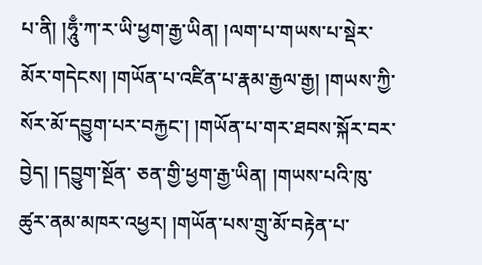པ་ནི། །ཧཱུྃ་ཀ་ར་ཡི་ཕྱག་རྒྱ་ཡིན། །ལག་པ་གཡས་པ་སྡེར་མོར་གདེངས། །གཡོན་པ་འཛིན་པ་རྣམ་རྒྱལ་རྒྱ། །གཡས་ཀྱི་སོར་མོ་དབྱུག་པར་བརྐྱང་། །གཡོན་པ་གར་ཐབས་སྐོར་བར་བྱེད། །དབྱུག་སྔོན་ ཅན་གྱི་ཕྱག་རྒྱ་ཡིན། །གཡས་པའི་ཁུ་ཚུར་ནམ་མཁར་འཕྱར། །གཡོན་པས་གྲུ་མོ་བརྟེན་པ་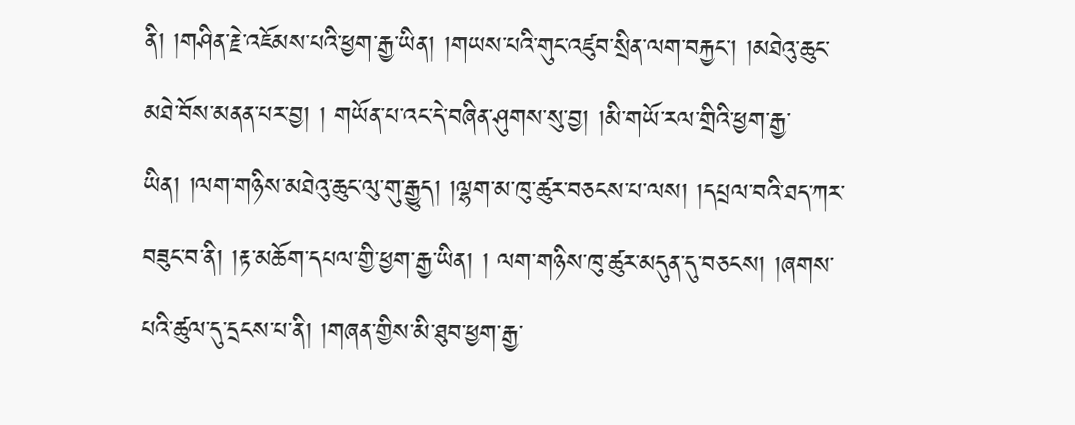ནི། །གཤིན་རྗེ་འཇོམས་པའི་ཕྱག་རྒྱ་ཡིན། །གཡས་པའི་གུང་འཛུབ་སྲིན་ལག་བརྐྱང་། །མཐེའུ་ཆུང་མཐེ་བོས་མནན་པར་བྱ། ། གཡོན་པ་འང་དེ་བཞིན་ཤུགས་སུ་བྱ། །མི་གཡོ་རལ་གྲིའི་ཕྱག་རྒྱ་ཡིན། །ལག་གཉིས་མཐེའུ་ཆུང་ལུ་གུ་རྒྱུད། །ལྷག་མ་ཁུ་ཚུར་བཅངས་པ་ལས། །དཔྲལ་བའི་ཐད་ཀར་བཟུང་བ་ནི། །རྟ་མཆོག་དཔལ་གྱི་ཕྱག་རྒྱ་ཡིན། ། ལག་གཉིས་ཁུ་ཚུར་མདུན་དུ་བཅངས། །ཞགས་པའི་ཚུལ་དུ་དྲངས་པ་ནི། །གཞན་གྱིས་མི་ཐུབ་ཕྱག་རྒྱ་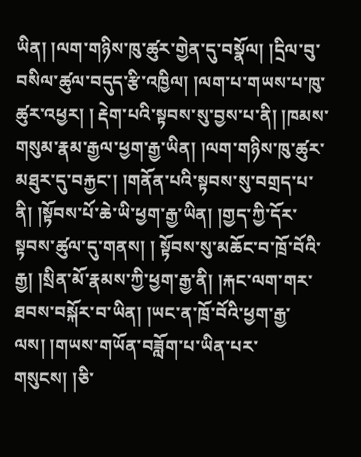ཡིན། །ལག་གཉིས་ཁུ་ཚུར་གྱེན་དུ་བསྣོལ། །དྲིལ་བུ་བསིལ་ཚུལ་བདུད་རྩི་འཁྱིལ། །ལག་པ་གཡས་པ་ཁུ་ཚུར་འཕྱར། ། རྡེག་པའི་སྟབས་སུ་བྱས་པ་ནི། །ཁམས་གསུམ་རྣམ་རྒྱལ་ཕྱག་རྒྱ་ཡིན། །ལག་གཉིས་ཁུ་ཚུར་མཐུར་དུ་བརྐྱང་། །གནོན་པའི་སྟབས་སུ་བགྲད་པ་ནི། །སྟོབས་པོ་ཆེ་ཡི་ཕྱག་རྒྱ་ཡིན། །གྱད་ཀྱི་དོར་སྟབས་ཚུལ་དུ་གནས། ། སྟོབས་སུ་མཆོང་བ་ཁྲོ་བོའི་རྒྱ། །སྲིན་མོ་རྣམས་ཀྱི་ཕྱག་རྒྱ་ནི། །རྐང་ལག་གར་ཐབས་བསྐོར་བ་ཡིན། །ཡང་ན་ཁྲོ་བོའི་ཕྱག་རྒྱ་ལས། །གཡས་གཡོན་བཟློག་པ་ཡིན་པར་གསུངས། །ཅི་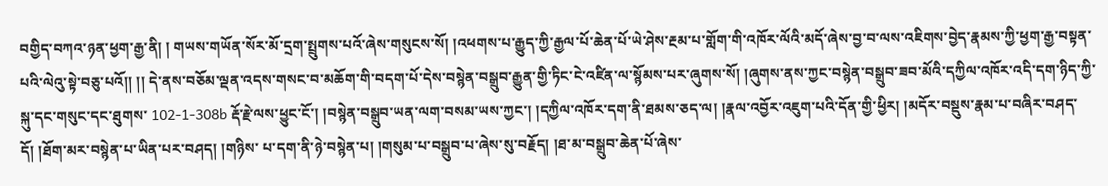བགྱིད་བཀའ་ཉན་ཕྱག་རྒྱ་ནི། ། གཡས་གཡོན་སོར་མོ་དྲག་སྤྲུགས་པའོ་ཞེས་གསུངས་སོ། །འཕགས་པ་རྒྱུད་ཀྱི་རྒྱལ་པོ་ཆེན་པོ་ཡེ་ཤེས་རྔམ་པ་གློག་གི་འཁོར་ལོའི་མདོ་ཞེས་བྱ་བ་ལས་འཇིགས་བྱེད་རྣམས་ཀྱི་ཕྱག་རྒྱ་བསྟན་པའི་ལེའུ་སྟེ་བཅུ་པའོ།། །། དེ་ནས་བཅོམ་ལྡན་འདས་གསང་བ་མཆོག་གི་བདག་པོ་དེས་བསྙེན་བསྒྲུབ་རྒྱུན་གྱི་ཏིང་ངེ་འཛིན་ལ་སྙོམས་པར་ཞུགས་སོ། །ཞུགས་ནས་ཀྱང་བསྙེན་བསྒྲུབ་ཟབ་མོའི་དཀྱིལ་འཁོར་འདི་དག་ཉིད་ཀྱི་སྐུ་དང་གསུང་དང་ཐུགས་ 102-1-308b རྡོ་རྗེ་ལས་ཕྱུང་ངོ་། །བསྙེན་བསྒྲུབ་ཡན་ལག་བསམ་ཡས་ཀྱང་། །དཀྱིལ་འཁོར་དག་ནི་ཐམས་ཅད་ལ། །རྣལ་འབྱོར་འཇུག་པའི་དོན་གྱི་ཕྱིར། །མདོར་བསྡུས་རྣམ་པ་བཞིར་བཤད་དོ། །ཐོག་མར་བསྙེན་པ་ཡིན་པར་བཤད། །གཉིས་ པ་དག་ནི་ཉེ་བསྙེན་པ། །གསུམ་པ་བསྒྲུབ་པ་ཞེས་སུ་བརྗོད། །ཐ་མ་བསྒྲུབ་ཆེན་པོ་ཞེས་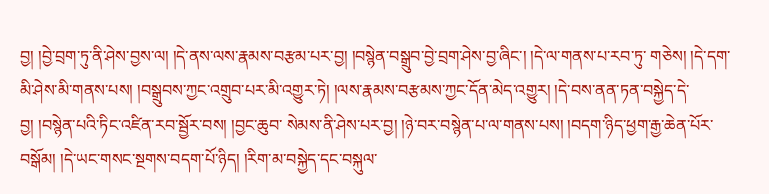བྱ། །བྱེ་བྲག་ཏུ་ནི་ཤེས་བྱས་ལ། །དེ་ནས་ལས་རྣམས་བརྩམ་པར་བྱ། །བསྙེན་བསྒྲུབ་བྱེ་བྲག་ཤེས་བྱ་ཞིང་། །དེ་ལ་གནས་པ་རབ་ཏུ་ གཅེས། །དེ་དག་མི་ཤེས་མི་གནས་པས། །བསྒྲུབས་ཀྱང་འགྲུབ་པར་མི་འགྱུར་ཏེ། །ལས་རྣམས་བརྩམས་ཀྱང་དོན་མེད་འགྱུར། །དེ་བས་ནན་ཏན་བསྐྱེད་དེ་བྱ། །བསྙེན་པའི་ཏིང་འཛིན་རབ་སྦྱོར་བས། །བྱང་ཆུབ་ སེམས་ནི་ཤེས་པར་བྱ། །ཉེ་བར་བསྙེན་པ་ལ་གནས་པས། །བདག་ཉིད་ཕྱག་རྒྱ་ཆེན་པོར་བསྒོམ། །དེ་ཡང་གསང་སྔགས་བདག་པོ་ཉིད། །རིག་མ་བསྐྱེད་དང་བསྐུལ་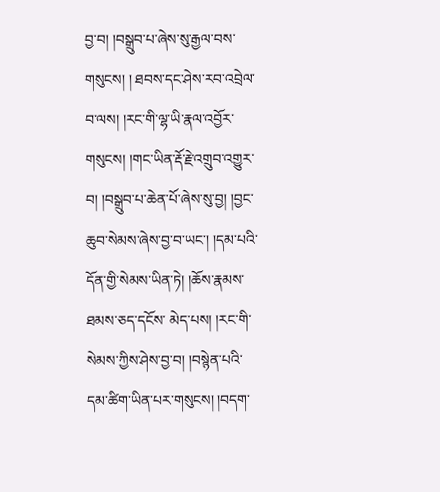བྱ་བ། །བསྒྲུབ་པ་ཞེས་སུ་རྒྱལ་བས་གསུངས། ། ཐབས་དང་ཤེས་རབ་འབྲེལ་བ་ལས། །རང་གི་ལྷ་ཡི་རྣལ་འབྱོར་གསུངས། །གང་ཡིན་རྡོ་རྗེ་འགྲུབ་འགྱུར་བ། །བསྒྲུབ་པ་ཆེན་པོ་ཞེས་སུ་བྱ། །བྱང་ཆུབ་སེམས་ཞེས་བྱ་བ་ཡང་། །དམ་པའི་དོན་གྱི་སེམས་ཡིན་ཏེ། །ཆོས་རྣམས་ཐམས་ཅད་དངོས་ མེད་པས། །རང་གི་སེམས་ཀྱིས་ཤེས་བྱ་བ། །བསྙེན་པའི་དམ་ཚིག་ཡིན་པར་གསུངས། །བདག་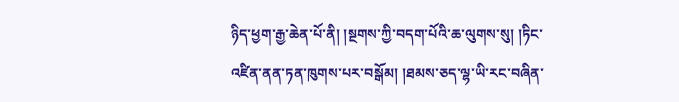ཉིད་ཕྱག་རྒྱ་ཆེན་པོ་ནི། །སྔགས་ཀྱི་བདག་པོའི་ཆ་ལུགས་སུ། །ཏིང་འཛིན་ནན་ཏན་ཁུགས་པར་བསྒོམ། །ཐམས་ཅད་ལྷ་ཡི་རང་བཞིན་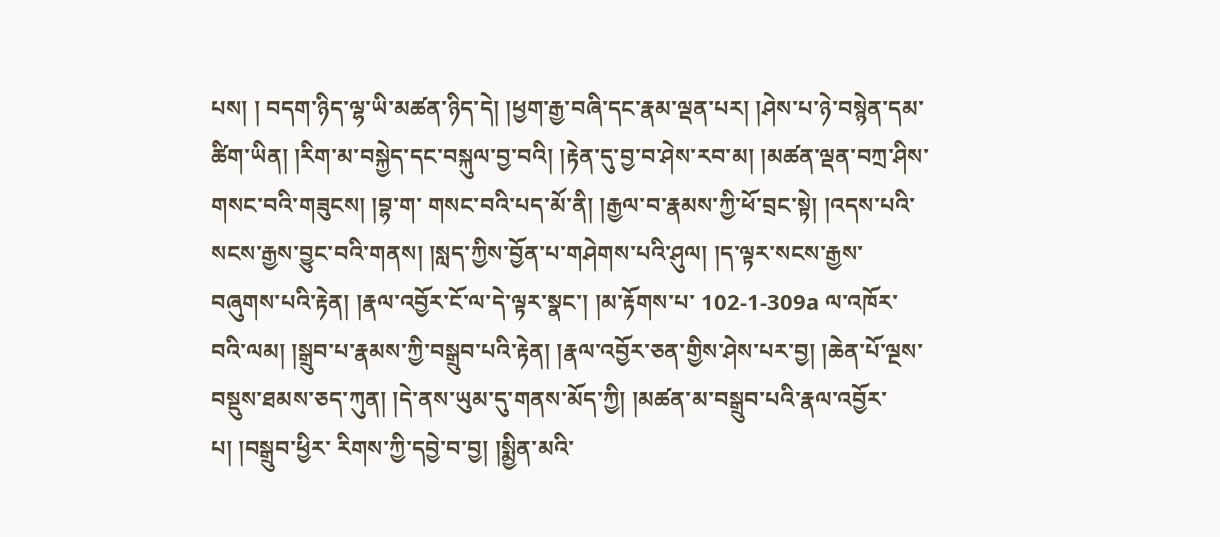པས། ། བདག་ཉིད་ལྷ་ཡི་མཚན་ཉིད་དེ། །ཕྱག་རྒྱ་བཞི་དང་རྣམ་ལྡན་པར། །ཤེས་པ་ཉེ་བསྙེན་དམ་ཚིག་ཡིན། །རིག་མ་བསྐྱེད་དང་བསྐུལ་བྱ་བའི། །རྟེན་དུ་བྱ་བ་ཤེས་རབ་མ། །མཚན་ལྡན་བཀྲ་ཤིས་གསང་བའི་གཟུངས། །བྷ་ག་ གསང་བའི་པད་མོ་ནི། །རྒྱལ་བ་རྣམས་ཀྱི་ཕོ་བྲང་སྟེ། །འདས་པའི་སངས་རྒྱས་བྱུང་བའི་གནས། །སླད་ཀྱིས་བྱོན་པ་གཤེགས་པའི་ཤུལ། །ད་ལྟར་སངས་རྒྱས་བཞུགས་པའི་རྟེན། །རྣལ་འབྱོར་ངོ་ལ་དེ་ལྟར་སྣང་། །མ་རྟོགས་པ་ 102-1-309a ལ་འཁོར་བའི་ལམ། །སྒྲུབ་པ་རྣམས་ཀྱི་བསྒྲུབ་པའི་རྟེན། །རྣལ་འབྱོར་ཅན་གྱིས་ཤེས་པར་བྱ། །ཆེན་པོ་ལྔས་བསྡུས་ཐམས་ཅད་ཀུན། །དེ་ནས་ཡུམ་དུ་གནས་མོད་ཀྱི། །མཚན་མ་བསྒྲུབ་པའི་རྣལ་འབྱོར་པ། །བསྒྲུབ་ཕྱིར་ རིགས་ཀྱི་དབྱེ་བ་བྱ། །སྨྱིན་མའི་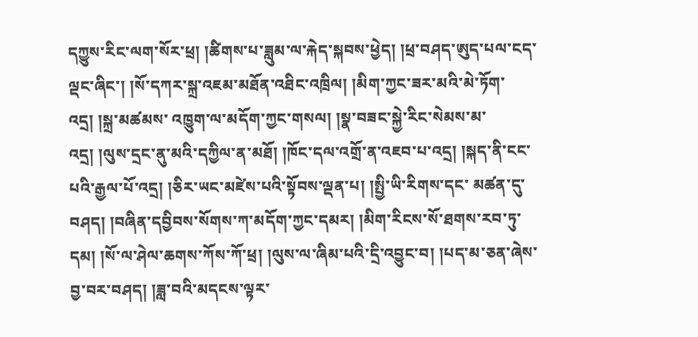དཀྱུས་རིང་ལག་སོར་ཕྲ། །ཚིགས་པ་ཟླུམ་ལ་རྐེད་སྐབས་ཕྱེད། །ཕྲ་བཤད་ཨུད་པལ་ངད་ལྡང་ཞིང་། །སོ་དཀར་སྐྲ་འཇམ་མཐོན་འཐིང་འཁྲིལ། །མིག་ཀྱང་ཟར་མའི་མེ་ཏོག་འདྲ། །སྐྲ་མཚམས་ འཁྱུག་ལ་མདོག་ཀྱང་གསལ། །སྣ་བཟང་སྐྱེ་རིང་སེམས་མ་འདྲ། །ལུས་དྲང་ནུ་མའི་དཀྱིལ་ན་མཐོ། །ཁོང་དལ་འགྲོ་ན་འཇབ་པ་འདྲ། །སྐད་ནི་ངང་པའི་རྒྱལ་པོ་འདྲ། །ཅིར་ཡང་མཛེས་པའི་སྟོབས་ལྡན་པ། །སྤྱི་ཡི་རིགས་དང་ མཚན་དུ་བཤད། །བཞིན་དབྱིབས་སོགས་ཀ་མདོག་ཀྱང་དམར། །མིག་རིངས་སོ་ཐགས་རབ་ཏུ་དམ། །སོ་ལ་ཤེལ་ཆགས་ཀོས་ཀོ་ཕྲ། །ལུས་ལ་ཞིམ་པའི་དྲི་འབྱུང་བ། །པད་མ་ཅན་ཞེས་བྱ་བར་བཤད། །ཟླ་བའི་མདངས་ལྟར་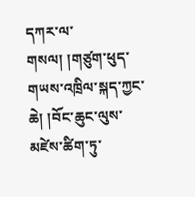དཀར་ལ་གསལ། །གཙུག་ཕུད་གཡས་འཁྲིལ་སྐད་ཀྱང་ཆེ། །བོང་ཆུང་ལུས་མཛེས་ཚིག་ཏུ་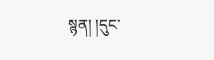སྙན། །དུང་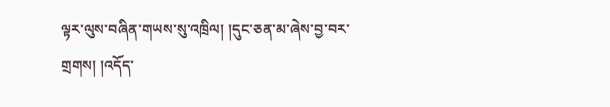ལྟར་ལུས་བཞིན་གཡས་སུ་འཁྲིལ། །དུང་ཅན་མ་ཞེས་བྱ་བར་གྲགས། །འདོད་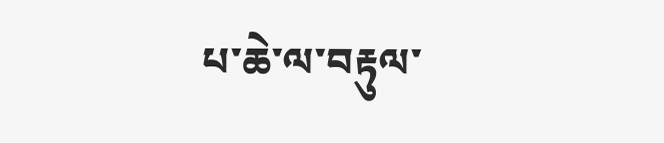པ་ཆེ་ལ་བརྟུལ་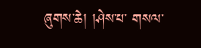ཞུགས་ཆེ། །ཤེས་པ་ གསལ་